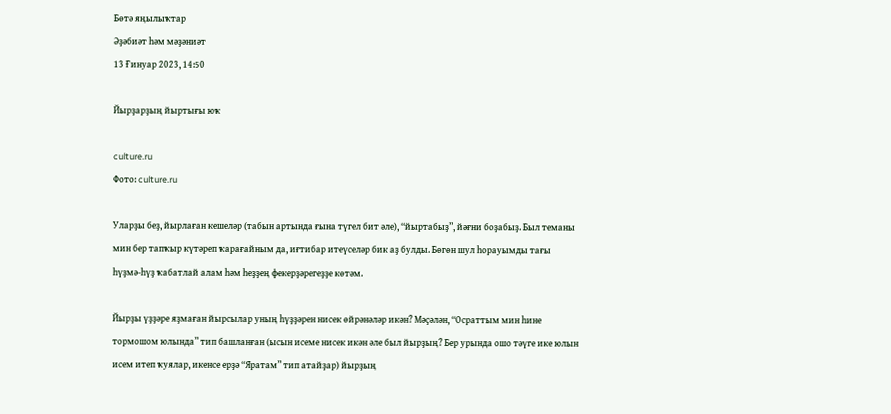Бөтә яңылыҡтар
Әҙәбиәт һәм мәҙәниәт
13 Ғинуар 2023, 14:50

Йырҙарҙың йыртығы юҡ

culture.ru
Фото: culture.ru

Уларҙы беҙ, йырлаған кешеләр (табын артында ғына түгел бит әле), “йыртабыҙ”, йәғни боҙабыҙ. Был теманы мин бер тапҡыр күтәреп ҡарағайным да, иғтибар итеүселәр бик аҙ булды. Бөгөн шул һорауымды тағы һүҙмә-һүҙ ҡабатлай алам һәм һеҙҙең фекерҙәрегеҙҙе көтәм.

Йырҙы үҙҙәре яҙмаған йырсылар уның һүҙҙәрен нисек өйрәнәләр икән? Мәҫәлән, “Осраттым мин һине тормошом юлында” тип башланған (ысын исеме нисек икән әле был йырҙың? Бер урында ошо тәүге ике юлын исем итеп ҡуялар, икенсе ерҙә “Яратам” тип атайҙар) йырҙың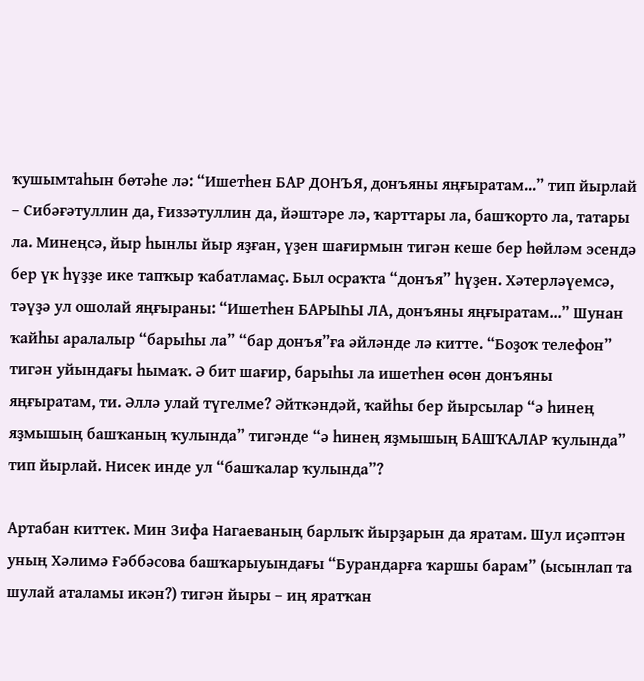ҡушымтаһын бөтәһе лә: “Ишетһен БАР ДОНЪЯ, донъяны яңғыратам...” тип йырлай – Сибәғәтуллин да, Ғиззәтуллин да, йәштәре лә, ҡарттары ла, башҡорто ла, татары ла. Минеңсә, йыр һынлы йыр яҙған, үҙен шағирмын тигән кеше бер һөйләм эсендә бер үк һүҙҙе ике тапҡыр ҡабатламаҫ. Был осраҡта “донъя” һүҙен. Хәтерләүемсә, тәүҙә ул ошолай яңғыраны: “Ишетһен БАРЫҺЫ ЛА, донъяны яңғыратам...” Шунан ҡайһы аралалыр “барыһы ла” “бар донъя”ға әйләнде лә китте. “Боҙоҡ телефон” тигән уйындағы һымаҡ. Ә бит шағир, барыһы ла ишетһен өсөн донъяны яңғыратам, ти. Әллә улай түгелме? Әйткәндәй, ҡайһы бер йырсылар “ә һинең яҙмышың башҡаның ҡулында” тигәнде “ә һинең яҙмышың БАШҠАЛАР ҡулында” тип йырлай. Нисек инде ул “башҡалар ҡулында”?

Артабан киттек. Мин Зифа Нагаеваның барлыҡ йырҙарын да яратам. Шул иҫәптән уның Хәлимә Ғәббәсова башҡарыуындағы “Бурандарға ҡаршы барам” (ысынлап та шулай аталамы икән?) тигән йыры – иң яратҡан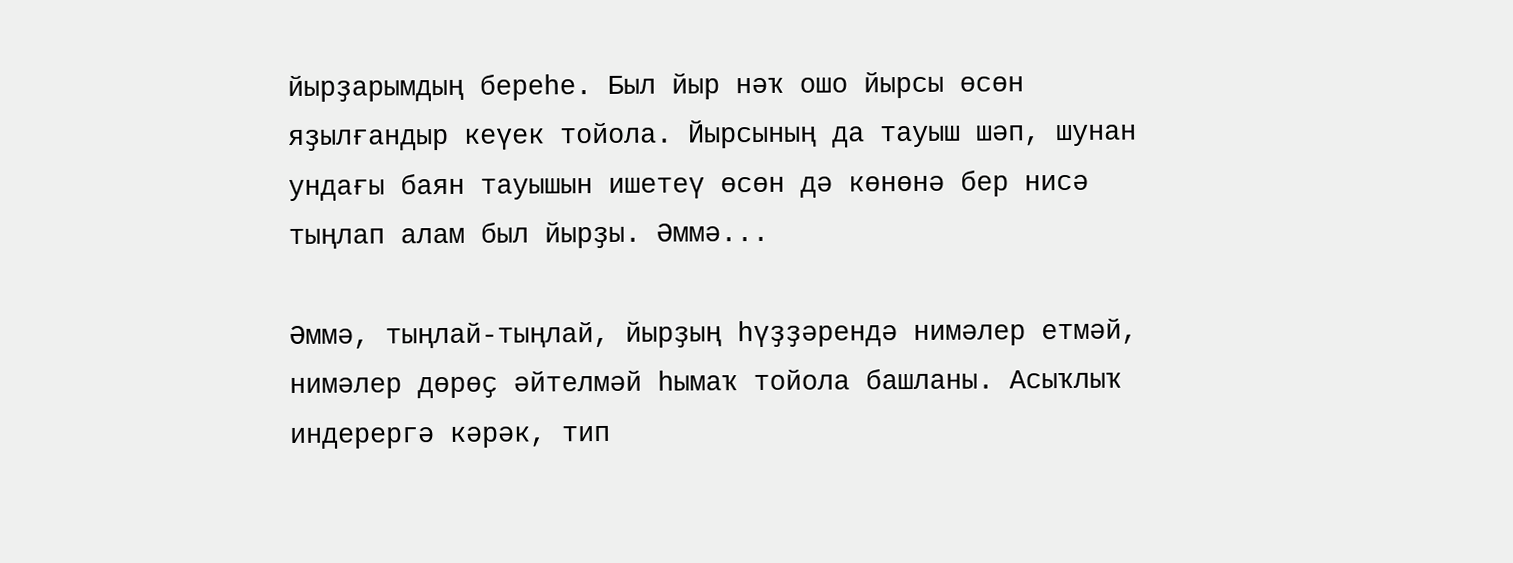йырҙарымдың береһе. Был йыр нәҡ ошо йырсы өсөн яҙылғандыр кеүек тойола. Йырсының да тауыш шәп, шунан ундағы баян тауышын ишетеү өсөн дә көнөнә бер нисә тыңлап алам был йырҙы. Әммә...

Әммә, тыңлай-тыңлай, йырҙың һүҙҙәрендә нимәлер етмәй, нимәлер дөрөҫ әйтелмәй һымаҡ тойола башланы. Асыҡлыҡ индерергә кәрәк, тип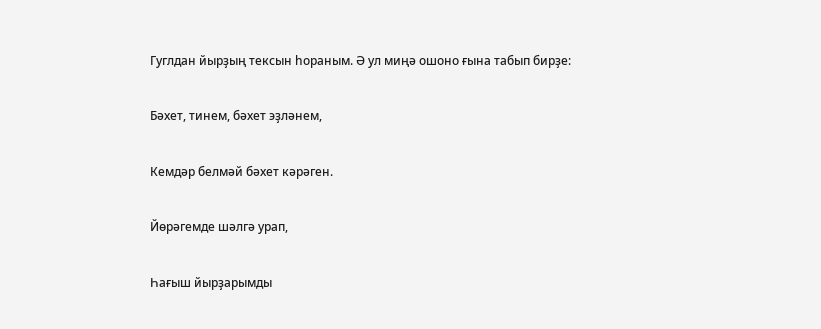Гуглдан йырҙың тексын һораным. Ә ул миңә ошоно ғына табып бирҙе:

Бәхет, тинем, бәхет эҙләнем,

Кемдәр белмәй бәхет кәрәген.

Йөрәгемде шәлгә урап,

Һағыш йырҙарымды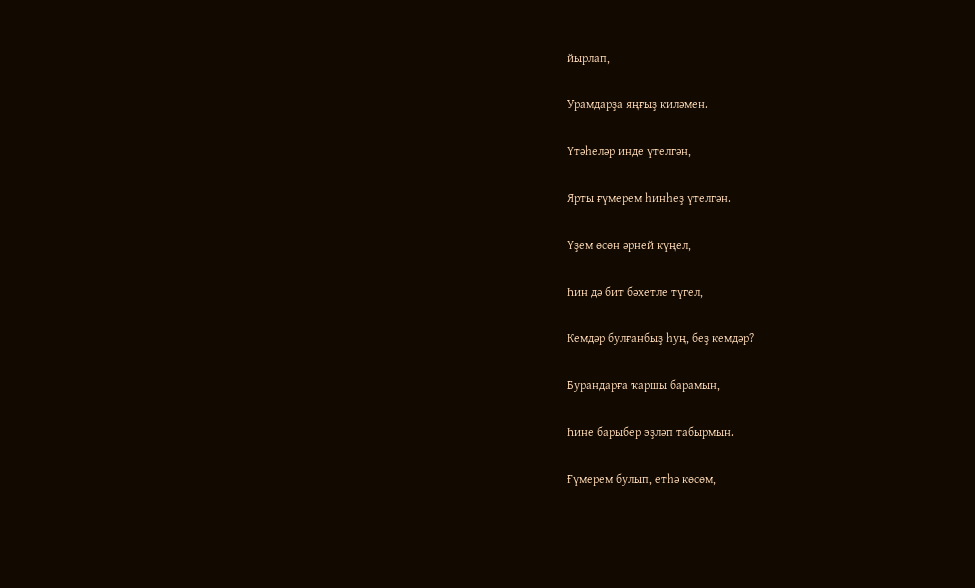йырлап,

Урамдарҙа яңғыҙ киләмен.

Үтәһеләр инде үтелгән,

Ярты ғүмерем һинһеҙ үтелгән.

Үҙем өсөн әрней күңел,

Һин дә бит бәхетле түгел,

Кемдәр булғанбыҙ һуң, беҙ кемдәр?

Бурандарға ҡаршы барамын,

Һине барыбер эҙләп табырмын.

Ғүмерем булып, етһә көсөм,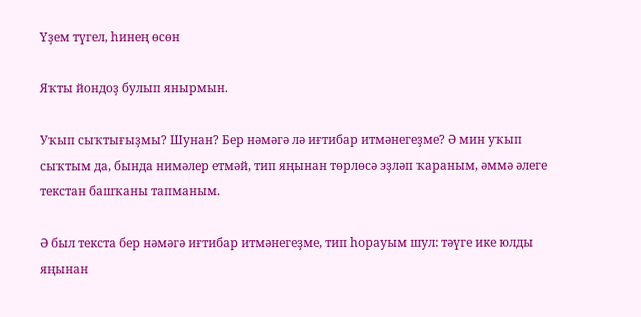Үҙем түгел, һинең өсөн

Яҡты йондоҙ булып янырмын.

Уҡып сыҡтығыҙмы? Шунан? Бер нәмәгә лә иғтибар итмәнегеҙме? Ә мин уҡып сыҡтым да, бында нимәлер етмәй, тип яңынан төрлөсә эҙләп ҡараным, әммә әлеге текстан башҡаны тапманым.

Ә был текста бер нәмәгә иғтибар итмәнегеҙме, тип һорауым шул: тәүге ике юлды яңынан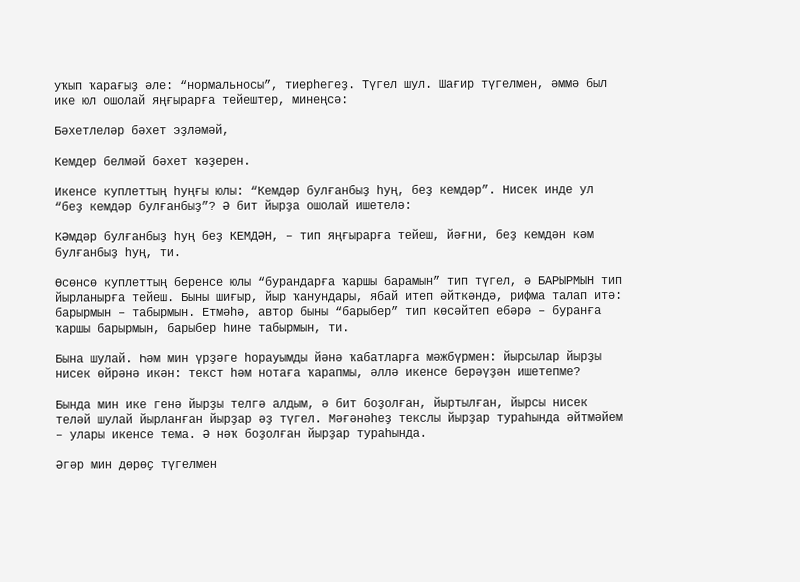уҡып ҡарағыҙ әле: “нормальносы”, тиерһегеҙ. Түгел шул. Шағир түгелмен, әммә был ике юл ошолай яңғырарға тейештер, минеңсә:

Бәхетлеләр бәхет эҙләмәй,

Кемдер белмәй бәхет ҡәҙерен.

Икенсе куплеттың һуңғы юлы: “Кемдәр булғанбыҙ һуң, беҙ кемдәр”. Нисек инде ул “беҙ кемдәр булғанбыҙ”? Ә бит йырҙа ошолай ишетелә:

КӘмдәр булғанбыҙ һуң беҙ КЕМДӘН, – тип яңғырарға тейеш, йәғни, беҙ кемдән кәм булғанбыҙ һуң, ти.

Өсөнсө куплеттың беренсе юлы “бурандарға ҡаршы барамын” тип түгел, ә БАРЫРМЫН тип йырланырға тейеш. Быны шиғыр, йыр ҡанундары, ябай итеп әйткәндә, рифма талап итә: барырмын – табырмын. Етмәһә, автор быны “барыбер” тип көсәйтеп ебәрә – буранға ҡаршы барырмын, барыбер һине табырмын, ти.

Бына шулай. Һәм мин үрҙәге һорауымды йәнә ҡабатларға мәжбүрмен: йырсылар йырҙы нисек өйрәнә икән: текст һәм нотаға ҡарапмы, әллә икенсе берәүҙән ишетепме?

Бында мин ике генә йырҙы телгә алдым, ә бит боҙолған, йыртылған, йырсы нисек теләй шулай йырланған йырҙар әҙ түгел. Мәғәнәһеҙ текслы йырҙар тураһында әйтмәйем – улары икенсе тема. Ә нәҡ боҙолған йырҙар тураһында.

Әгәр мин дөрөҫ түгелмен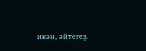икән, әйтегеҙ.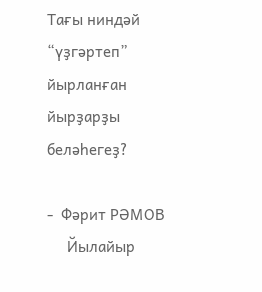Тағы ниндәй “үҙгәртеп” йырланған йырҙарҙы беләһегеҙ?

-  Фәрит РӘМОВ
     Йылайыр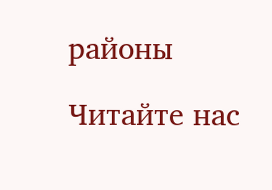районы

Читайте нас